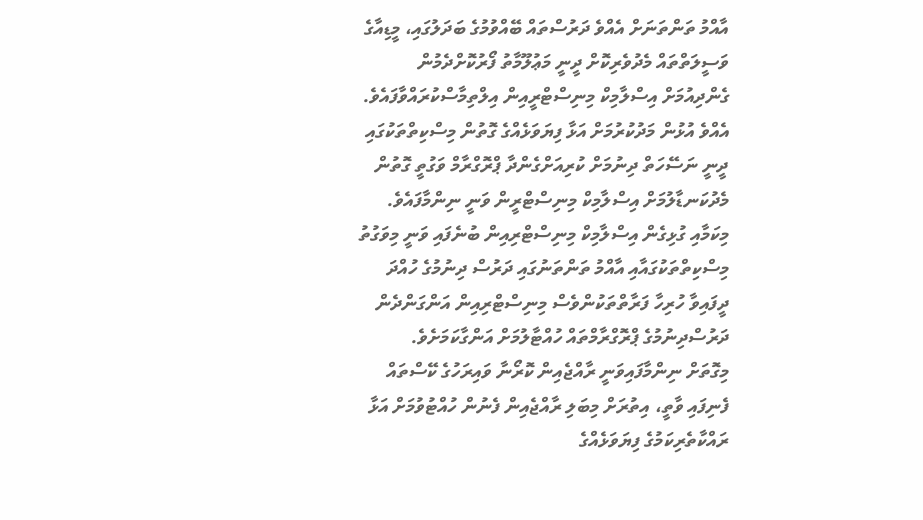އާއްމު ތަންތަނަށް އެއްވެ ދަރުސްތައް ބޭއްވުމުގެ ބަދަލުގައި، މީޑިއާގެ ވަސީލަތްތައް މެދުވެރިކޮށް ދީނީ މަޢުލޫމާތު ފޯރުކޮށްދެމުން ގެންދިއުމަށް އިސްލާމިކް މިނިސްޓްރީއިން އިލްތިމާސްކުރައްވާފައެވެ.
އެއްވެ އުޅުން މަދުކުރުމަށް އަޅާ ފިޔަވަޅެއްގެ ގޮތުން މިސްކިތްތަކުގައި ދީނީ ނަސޭހަތް ދިނުމަށް ކުރިއަށްގެންދާ ޕްރޮގްރާމް ވަގުތީ ގޮތުން މެދުކަނޑާލުމަށް އިސްލާމިކް މިނިސްޓްރީން ވަނީ ނިންމާފައެވެ. މިކަމާއި ގުޅިގެން އިސްލާމިކް މިނިސްޓްރިއިން ބުނެފައި ވަނީ މިވަގުތު މިސްކިތްތަކުގައާއި އާއްމު ތަންތަނުގައި ދަރުސް ދިނުމުގެ ހުއްދަ ދީފައިވާ ހުރިހާ ފަރާތްތަކުންވެސް މިނިސްޓްރިއިން އަންގަންދެން ދަރުސްދިނުމުގެ ޕްރޮގްރާމްތައް ހުއްޓާލުމަށް އަންގާކަމަށެވެ.
މިގޮތަށް ނިންމާފައިވަނީ ރާއްޖެއިން ކޮރޯނާ ވައިރަހުގެ ކޭސްތައް ފެނިފައި ވާތީ، އިތުރަށް މިބަލި ރާއްޖެއިން ފެނުން ހުއްޓުވުމަށް އަޅާ ރައްކާތެރިކަމުގެ ފިޔަވަޅެއްގެ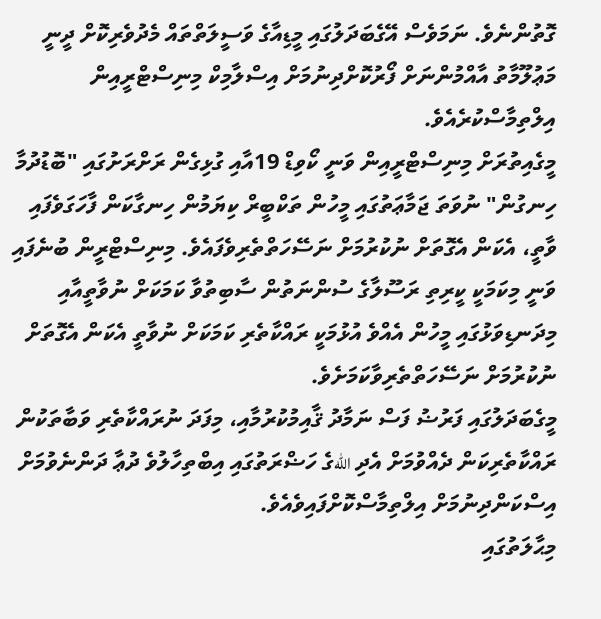ގޮތުންނެވެ. ނަމަވެސް އޭގެބަދަލުގައި މީޑިއާގެ ވަސީލަތްތައް މެދުވެރިކޮށް ދީނީ މަޢުލޫމާތު އާއްމުންނަށް ފޯރުކޮށްދިނުމަށް އިސްލާމިކް މިނިސްޓްރީއިން އިލްތިމާސްކުރެއެވެ.
މީގެއިތުރަށް މިނިސްޓްރީއިން ވަނީ ކޯވިޑް 19އާއި ގުޅިގެން ރަށްރަށުގައި "ބޮޑުދުމާ ހިނގުން" ނުވަތަ ޖަމާޢަތުގައި މީހުން ތަކްބީރް ކިޔަމުން ހިނގާކަން ފާހަގަވެފައި ވާތީ، އެކަން އެގޮތަށް ނުކުރުމަށް ނަސޭހަތްތެރިވެފައެވެ. މިނިސްޓްރީން ބުނެފައި ވަނީ މިކަމަކީ ކީރިތި ރަސޫލާގެ ސުންނަތުން ސާބިތުވާ ކަމަކަށް ނުވާތީއާއި މިދަނޑިވަޅުގައި މީހުން އެއްވެ އުޅުމަކީ ރައްކާތެރި ކަމަކަށް ނުވާތީ އެކަން އެގޮތަށް ނުކުރުމަށް ނަސޭހަތްތެރިވާކަމަށެވެ.
މީގެބަދަލުގައި ފަރުޟު ފަސް ނަމާދު ޤާއިމުކުރުމާއި، މިފަދަ ނުރައްކާތެރި ވަބާތަކުން ރައްކާތެރިކަން ދެއްވުމަށް އެދި اللهގެ ހަޟްރަތުގައި އިބްތިހާލުވެ ދުޢާ ދަންނެވުމަށް އިސްކަންދިނުމަށް އިލްތިމާސްކޮށްފައިވެއެވެ.
މިޙާލަތުގައި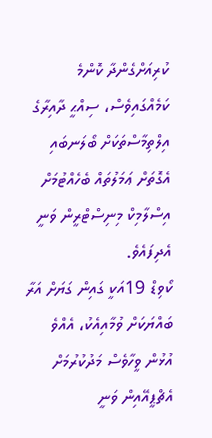ކުރިއަށްގެންދާ ކޮންމެ ކަމެއްގައިވެސް، ސިއްޙީ ދާއިރާގެ އިލްތިމާސްތަކަށް ބޯލަނބައި އެގޮތަށް ޢަމަލުތައް ބެހެއްޓުމަށް އިސްލާމިކް މިނިސްޓްރީން ވަނީ އެދިފައެވެ.
ކޯވިޑް 19އަކީ ގައިން ގަޔަށް އަރާ ބައްޔަކަށް ވުމާއިއެކު، އެއްވެ އުޅުން ވީހާވެސް މަދުކުރުމަށް އެޗްޕީއޭއިން ވަނީ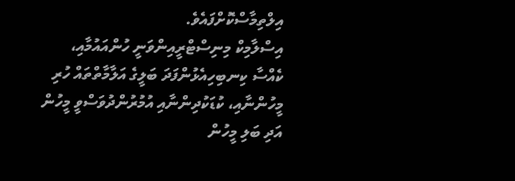އިލްތިމާސްކޮށްފައެވެ.
އިސްލާމިކް މިނިސްޓްރީއިންވަނީ ހުންއައުމާއި، ކެއްސާ ކިނބިހިއެޅުންފަދަ ބަލީގެ އަލާމާތްތައް ހުރި މީހުންނާއި، ކުޑަކުދިންނާއި އުމުރުންދުވަސްވީ މީހުން އަދި ބަލި މީހުން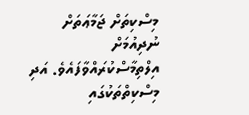މިސްކިތަށް ޖަމާޢަތަށް ނުދިއުމަށް އިލްތިމާސްކުރައްވާފައެވެ. އަދި މިސްކިތްތަކުގައި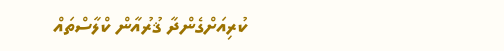ކުރިއަށްގެންދާ ޤުރުއާން ކްލާސްތައް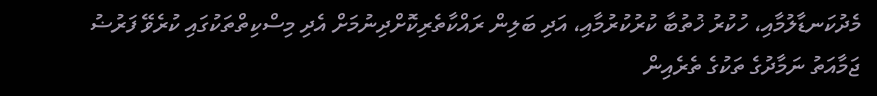މެދުކަނޑާލުމާއި، ހުކުރު ޚުތުބާ ކުރުކުރުމާއި، އަދި ބަލިން ރައްކާތެރިކޮށްދިނުމަށް އެދި މިސްކިތްތަކުގައި ކުރެވޭ ފަރުޟު ޖަމާއަތު ނަމާދުގެ ތަކުގެ ތެރެއިން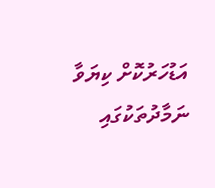އަޑުހަރުކޮށް ކިޔަވާ ނަމާދުތަކުގައި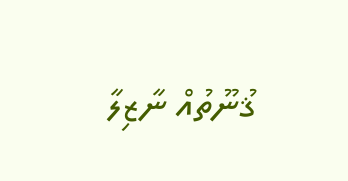ޤުނޫތުއް ނާޒިލާ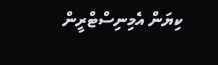ކިޔަން އެމިނިސްޓްރީން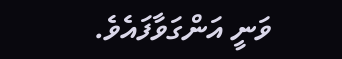ވަނީ އަންގަވާފައެވެ.